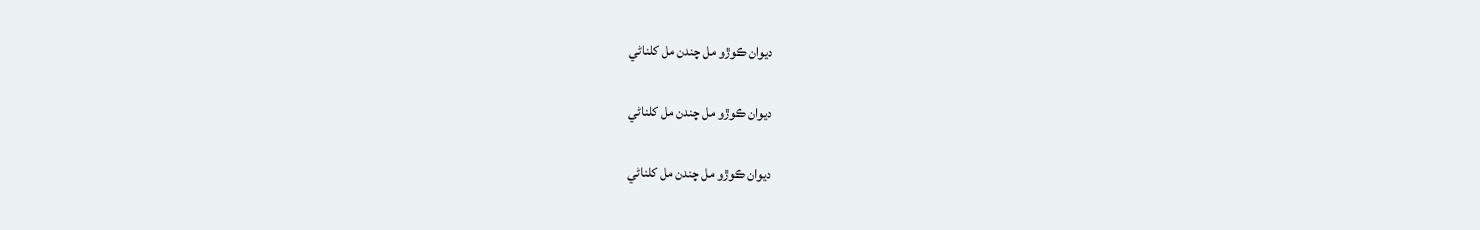ديوان ڪوڙو مل چندن مل کلناڻي

ديوان ڪوڙو مل چندن مل کلناڻي

ديوان ڪوڙو مل چندن مل کلناڻي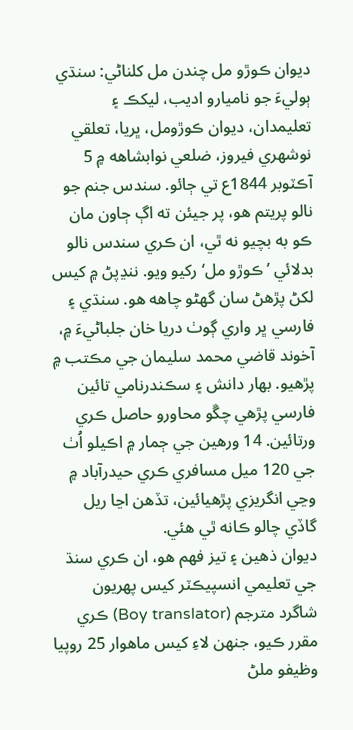ديوان ڪوڙو مل چندن مل کلناڻي: سنڌي ٻوليءَ جو ناميارو اديب، ليکڪ ۽ تعليمدان، ديوان ڪوڙومل، ڀريا، تعلقي نوشهري فيروز، ضلعي نوابشاهه ۾ 5 آڪٽوبر 1844ع تي ڄائو. سندس جنم جو نالو پريتم هو، پر جيئن ته اڳ ڄاون مان ڪو به بچيو نه ٿي، ان ڪري سندس نالو بدلائي ’ڪوڙو مل‘ رکيو ويو. ننڍپڻ ۾ کيس لکڻ پڙهڻ سان گهڻو چاهه هو. سنڌي ۽ فارسي ڀر واري ڳوٺ دريا خان جلباڻيءَ ۾، آخوند قاضي محمد سليمان جي مڪتب ۾ پڙهيو. بهار دانش ۽ سڪندرنامي تائين فارسي پڙهي چڱو محاورو حاصل ڪري ورتائين. 14 ورهين جي ڄمار ۾ اڪيلو اُٺ جي 120 ميل مسافري ڪري حيدرآباد ۾ وڃي انگريزي پڙهيائين، تڏهن اڃا ريل گاڏي چالو ڪانه ٿي هئي.
ديوان ذهين ۽ تيز فهم هو، ان ڪري سنڌ جي تعليمي انسپيڪٽر کيس پهريون شاگرد مترجم (Boy translator) ڪري مقرر ڪيو، جنهن لاءِ کيس ماهوار 25 روپيا وظيفو ملڻ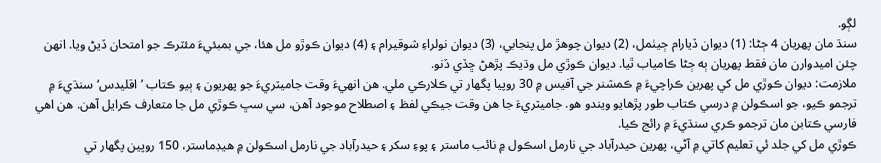لڳو.
سنڌ مان پهريان 4 ڄڻا: (1) ديوان ڏيارام ڄيٺمل، (2) ديوان چوهڙ مل پنجابي، (3) ديوان نولراءِ شوقيرام ۽ (4) ديوان ڪوڙو مل هئا، جي بمبئيءَ مئٽرڪ جو امتحان ڏيڻ ويا. انهن چئن اميدوارن مان فقط پهريان ٻه ڄڻا ڪامياب ٿيا. ديوان ڪوڙي مل وڌيڪ پڙهڻ ڇڏي ڏنو.
ملازمت: ديوان ڪوڙي مل کي پهرين ڪراچيءَ ۾ ڪمشنر جي آفيس ۾ 30 روپيا پگهار تي ڪلارڪي ملي. هن انهيءَ وقت جاميٽريءَ جو پهريون ۽ ٻيو ڪتاب ’اقليدس‘ سنڌيءَ ۾ ترجمو ڪيو، جو اسڪولن ۾ درسي ڪتاب طور پڙهايو ويندو هو. جاميٽريءَ جا هن وقت جيڪي لفظ ۽ اصطلاح موجود آهن، سي سڀ ڪوڙي مل جا متعارف ڪرايل آهن. هن اهي فارسي ڪتابن مان ترجمو ڪري سنڌيءَ ۾ رائج ڪيا.
ڪوڙي مل کي جلد ئي تعليم کاتي ۾ آڻي، پهرين حيدرآباد جي نارمل اسڪول ۾ نائب ماستر ۽ پوءِ سکر ۽ حيدرآباد جي نارمل اسڪولن ۾ هيڊماستر، 150 روپين پگهار تي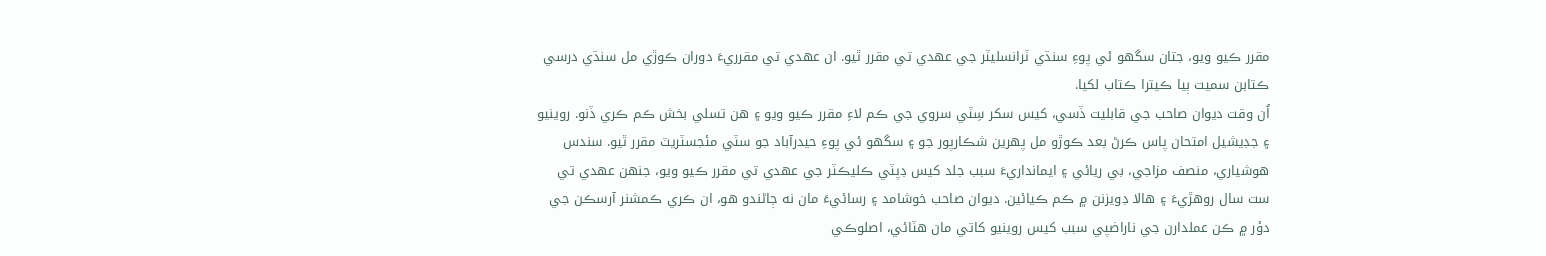مقرر ڪيو ويو، جتان سگهو ئي پوءِ سنڌي ٽرانسليٽر جي عهدي تي مقرر ٿيو. ان عهدي تي مقرريءَ دوران ڪوڙي مل سنڌي درسي ڪتابن سميت ٻيا ڪيترا ڪتاب لکيا.
اُن وقت ديوان صاحب جي قابليت ڏسي، کيس سکر سِٽي سروي جي ڪم لاءِ مقرر ڪيو ويو ۽ هن تسلي بخش ڪم ڪري ڏنو. روينيو ۽ جڊيشيل امتحان پاس ڪرڻ بعد ڪوڙو مل پهرين شڪارپور جو ۽ سگهو ئي پوءِ حيدرآباد جو سٽي مئجسٽريٽ مقرر ٿيو. سندس هوشياري، منصف مزاجي، بي ريائي ۽ ايمانداريءَ سبب جلد کيس ڊپٽي ڪليڪٽر جي عهدي تي مقرر ڪيو ويو، جنهن عهدي تي ست سال روهڙيءَ ۽ هالا ڊويزنن ۾ ڪم ڪيائين. ديوان صاحب خوشامد ۽ رسائيءَ مان نه ڄاڻندو هو، ان ڪري ڪمشنر آرسڪن جي دؤر ۾ ڪن عملدارن جي ناراضپي سبب کيس روينيو کاتي مان هٽائي، اصلوڪي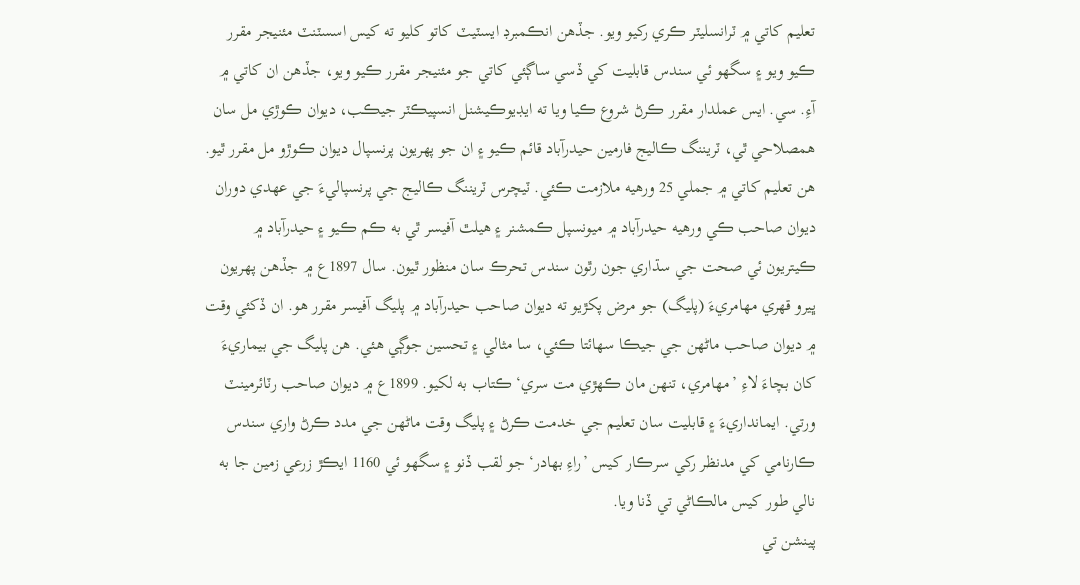تعليم کاتي ۾ ٽرانسليٽر ڪري رکيو ويو. جڏهن انڪمبرڊ ايسٽيٽ کاتو کليو ته کيس اسسٽنٽ مئنيجر مقرر ڪيو ويو ۽ سگهو ئي سندس قابليت کي ڏسي ساڳئي کاتي جو مئنيجر مقرر ڪيو ويو، جڏهن ان کاتي ۾ آءِ. سي. ايس عملدار مقرر ڪرڻ شروع ڪيا ويا ته ايڊيوڪيشنل انسپيڪٽر جيڪب، ديوان ڪوڙي مل سان همصلاحي ٿي، ٽريننگ ڪاليج فارمين حيدرآباد قائم ڪيو ۽ ان جو پهريون پرنسپال ديوان ڪوڙو مل مقرر ٿيو.
هن تعليم کاتي ۾ جملي 25 ورهيه ملازمت ڪئي. ٽيچرس ٽريننگ ڪاليج جي پرنسپاليءَ جي عهدي دوران ديوان صاحب ڪي ورهيه حيدرآباد ۾ ميونسپل ڪمشنر ۽ هيلٿ آفيسر ٿي به ڪم ڪيو ۽ حيدرآباد ۾ ڪيتريون ئي صحت جي سڌاري جون رٿون سندس تحرڪ سان منظور ٿيون. سال 1897ع ۾ جڏهن پهريون ڀيرو قهري مهامريءَ (پليگ) جو مرض پکڙيو ته ديوان صاحب حيدرآباد ۾ پليگ آفيسر مقرر هو. ان ڏکئي وقت ۾ ديوان صاحب ماڻهن جي جيڪا سهائتا ڪئي، سا مثالي ۽ تحسين جوڳي هئي. هن پليگ جي بيماريءَ کان بچاءَ لاءِ ’مهامري، تنهن مان ڪهڙي مت سري‘ ڪتاب به لکيو. 1899ع ۾ ديوان صاحب رٽائرمينٽ ورتي. ايمانداريءَ ۽ قابليت سان تعليم جي خدمت ڪرڻ ۽ پليگ وقت ماڻهن جي مدد ڪرڻ واري سندس ڪارنامي کي مدنظر رکي سرڪار کيس ’راءِ بهادر‘ جو لقب ڏنو ۽ سگهو ئي 1160 ايڪڙ زرعي زمين جا به نالي طور کيس مالڪاڻي تي ڏنا ويا.
پينشن تي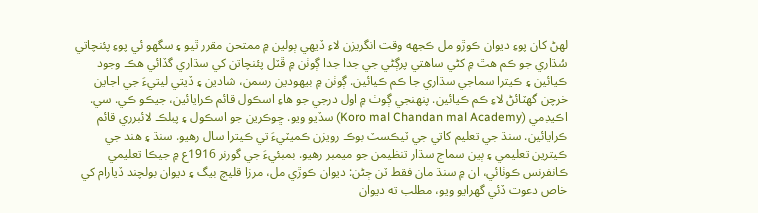لهڻ کان پوءِ ديوان ڪوڙو مل ڪجهه وقت انگريزن لاءِ ڏيهي ٻولين ۾ ممتحن مقرر ٿيو ۽ سگهو ئي پوءِ پئنچاتي سُڌاري جو ڪم هٿ ۾ کڻي ساهتي پرڳڻي جي جدا جدا ڳوٺن ۾ ڦٽل پئنچاتن کي سڌاري گڏائي هڪ وجود ڪيائين ۽ ڪيترا سماجي سڌاري جا ڪم ڪيائين. ڳوٺن ۾ بيهودين رسمن، شادين ۽ ڏيتي ليتيءَ جي اجاين خرچن گهٽائڻ لاءِ ڪم ڪيائين. پنهنجي ڳوٺ ۾ اول درجي جو هاءِ اسڪول قائم ڪرايائين، جيڪو ڪي. سي. اڪيڊمي (Koro mal Chandan mal Academy) سڏيو ويو. ڇوڪرين جو اسڪول ۽ پبلڪ لائبرري قائم ڪرايائين. سنڌ جي تعليم کاتي جي ٽيڪسٽ بوڪ رويزن ڪميٽيءَ تي ڪيترا سال رهيو. سنڌ ۽ هند جي ڪيترين تعليمي ۽ ٻين سماج سڌار تنظيمن جو ميمبر رهيو. بمبئيءَ جي گورنر 1916ع ۾ جيڪا تعليمي ڪانفرنس ڪوٺائي، ان ۾ سنڌ مان فقط ٽن ڄڻن: ديوان ڪوڙي مل، مرزا قليچ بيگ ۽ ديوان بولچند ڏيارام کي خاص دعوت ڏئي گهرايو ويو، مطلب ته ديوان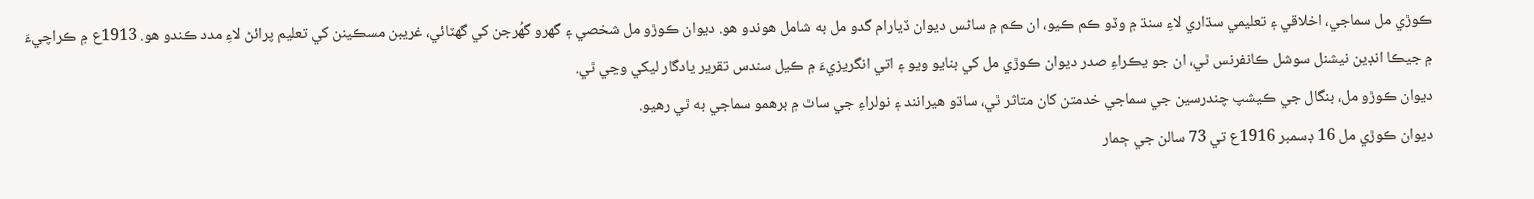ڪوڙي مل سماجي، اخلاقي ۽ تعليمي سڌاري لاءِ سنڌ ۾ وڏو ڪم ڪيو، ان ڪم ۾ ساڻس ديوان ڏيارام گدو مل به شامل هوندو هو. ديوان ڪوڙو مل شخصي ۽ گهرو گهُرجن کي گهٽائي، غريبن مسڪينن کي تعليم پرائڻ لاءِ مدد ڪندو هو. 1913ع ۾ ڪراچيءَ ۾ جيڪا انڊين نيشنل سوشل ڪانفرنس ٿي، ان جو يڪراءِ صدر ديوان ڪوڙي مل کي بنايو ويو ۽ اتي انگريزيءَ ۾ ڪيل سندس تقرير يادگار ليکي وڃي ٿي.
ديوان ڪوڙو مل، بنگال جي ڪيشپ چندرسين جي سماجي خدمتن کان متاثر ٿي، ساڌو هيرانند ۽ نولراءِ جي ساٿ ۾ برهمو سماجي به ٿي رهيو.
ديوان ڪوڙي مل 16 ڊسمبر 1916ع تي 73 سالن جي ڄمار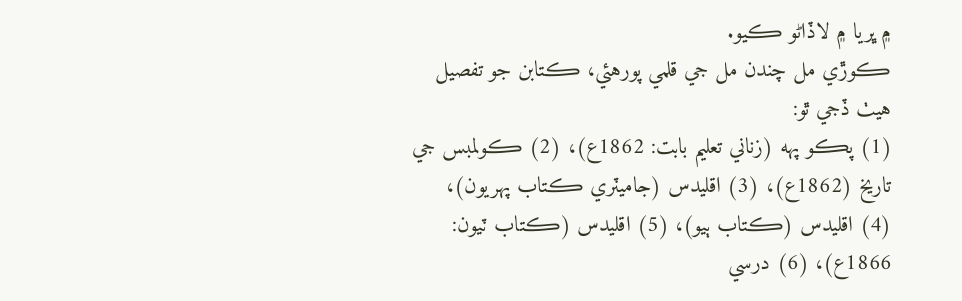۾ ڀريا ۾ لاڏاڻو ڪيو.
ڪوڙي مل چندن مل جي قلمي پورهئي، ڪتابن جو تفصيل هيٺ ڏجي ٿو:
(1) پڪو پهه (زناني تعليم بابت: 1862ع)، (2) ڪولمبس جي تاريخ (1862ع)، (3) اقليدس (جاميٽري ڪتاب پهريون)، (4) اقليدس (ڪتاب ٻيو)، (5) اقليدس (ڪتاب ٽيون: 1866ع)، (6) درسي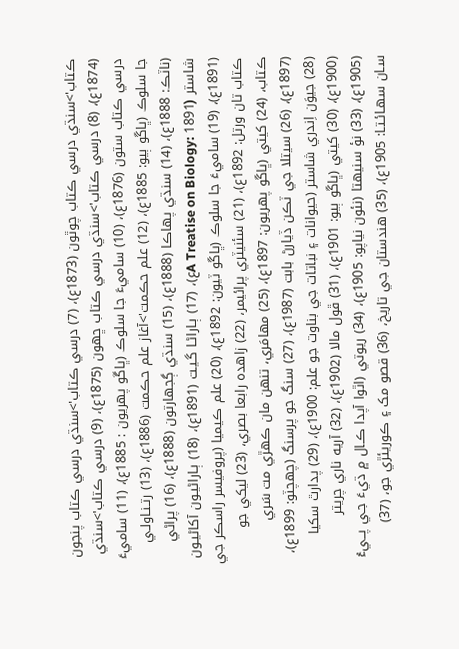ڪتاب'>سنڌي درسي ڪتاب چوٿون (1873ع)، (7) درسي ڪتاب'>سنڌي درسي ڪتاب پنجون (1874ع)، (8) درسي ڪتاب'>سنڌي درسي ڪتاب ڇهون (1875ع)، (9) درسي ڪتاب'>سنڌي درسي ڪتاب ستون (1876ع)، (10) ساميءَ جا سلوڪ (ڀاڱو پهريون : 1885ع)، (11) ساميءَ جا سلوڪ (ڀاڱو ٻيو: 1885ع)، (12) علم حڪمت'>آغاز علم حڪمت (1886ع)، (13) رتـنـاولـي (ناٽڪ: 1888ع)، (14) سنڌي پهاڪا (1888ع)، (15) سنڌي ڳجهارتون (1888ع)، (16) پراڻي شاستر (A Treatise on Biology: 1891ع)، (17) ٻـاراڻـا گـيـت (1891ع)، (18) ٻـاراڻيـون آکاڻيـون (1891ع)، (19) ساميءَ جا سلوڪ (ڀاڱو ٽيون: 1892ع)، (20) علم ڪيميا (پروفيسر راسڪر جي ڪتاب تان ورتل: 1892ع)، (21) سئنيٽري پرائيمر، (22) زاهده رابعا بصري، (23) ليکي جو ڪتاب، (24) کيتي (ڀاڱو پهريون: 1897ع)، (25) مهامَري، تنهن مان ڪهڙي مت سَري (1897ع)، (26) سيتلا جي ٽڪن ڏيارڻ بابت (1987ع)، (27) سنگ جو پرسنگ (چهچٽو: 1899ع)، (28) جيوَن اِندري شاستر (حيوانات ۽ نباتات جي بناوت جو علم: 1900ع)، (29) پدارٿ سکيا (1900ع)، (30) کيتي (ڀاڱو ٻيو: 1901ع)، (31) ڦول مالا (1902ع)، (32) آريه ناري چريتر (1905ع)، (33) نؤ سنيهتا (نئون نياپو: 1905ع)، (34) ريوتي (اٿوا آپدا ڪـال ۾ ڌيءَ جـي پــيءُ سـان سهـائـتـا: 1905ع)، (35) هندستان جي تاريخ، (36) قصو مک ۽ ڪوريئڙي جو، (37)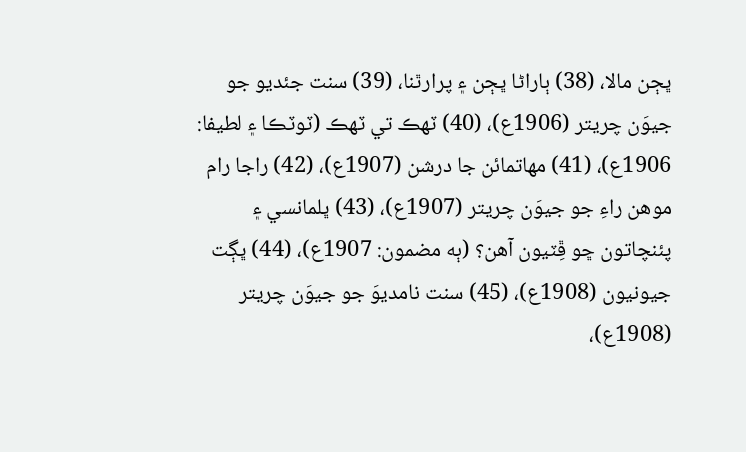ڀڄن مالا، (38) ٻاراڻا ڀڄن ۽ پرارٿنا، (39) سنت جئديو جو جيوَن چريتر (1906ع)، (40) ٽهڪ تي ٽهڪ (ٽوٽڪا ۽ لطيفا: 1906ع)، (41) مهاتمائن جا درشن (1907ع)، (42) راجا رام موهن راءِ جو جيوَن چريتر (1907ع)، (43) ڀلمانسي ۽ پئنچاتون ڇو ڦِٽيون آهن؟ (ٻه مضمون: 1907ع)، (44) ڀڳت جيونيون (1908ع)، (45) سنت نامديوَ جو جيوَن چريتر (1908ع)،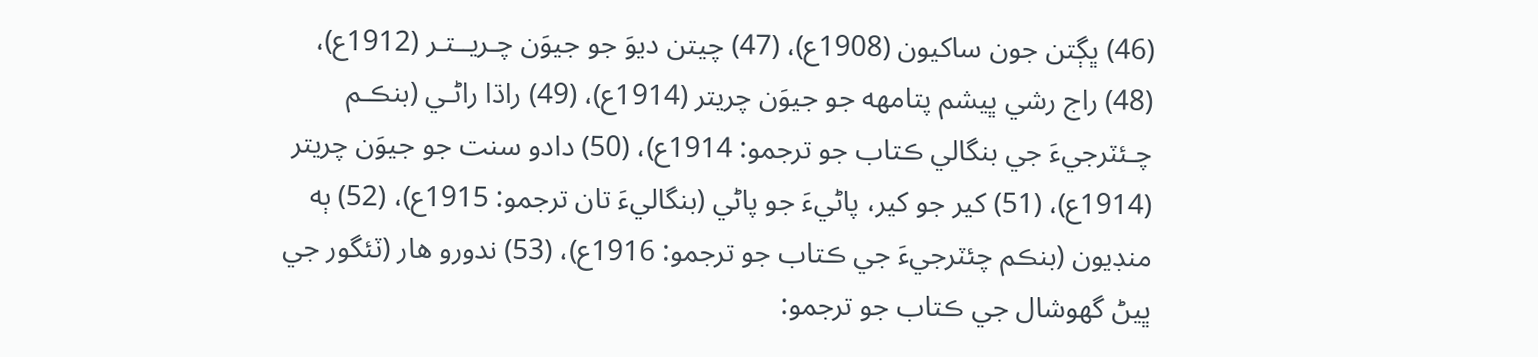(46) ڀڳتن جون ساکيون (1908ع)، (47) چيتن ديوَ جو جيوَن چـريــتـر (1912ع)، (48) راج رشي ڀيشم پتامهه جو جيوَن چريتر (1914ع)، (49) راڌا راڻـي (بنڪـم چـئٽرجيءَ جي بنگالي ڪتاب جو ترجمو: 1914ع)، (50) دادو سنت جو جيوَن چريتر (1914ع)، (51) کير جو کير، پاڻيءَ جو پاڻي (بنگاليءَ تان ترجمو: 1915ع)، (52) ٻه منڊيون (بنڪم چئٽرجيءَ جي ڪتاب جو ترجمو: 1916ع)، (53) ندورو هار (ٽئگور جي ڀيڻ گهوشال جي ڪتاب جو ترجمو: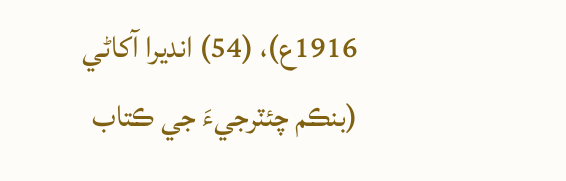1916ع)، (54) انديرا آکاڻي (بنڪم چئٽرجيءَ جي ڪتاب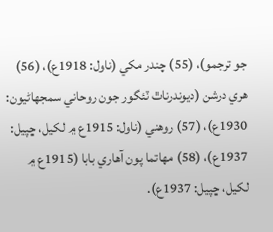جو ترجمو)، (55) چندر مکي (ناول: 1918ع)، (56) هري درشن (ديوندرناٿ ٽئگور جون روحاني سمجهاڻيون: 1930ع)، (57) روهني (ناول: 1915ع ۾ لکيل، ڇپيل: 1937ع)، (58) مهاتما پون آهاري بابا (1915ع ۾ لکيل، ڇپيل: 1937ع).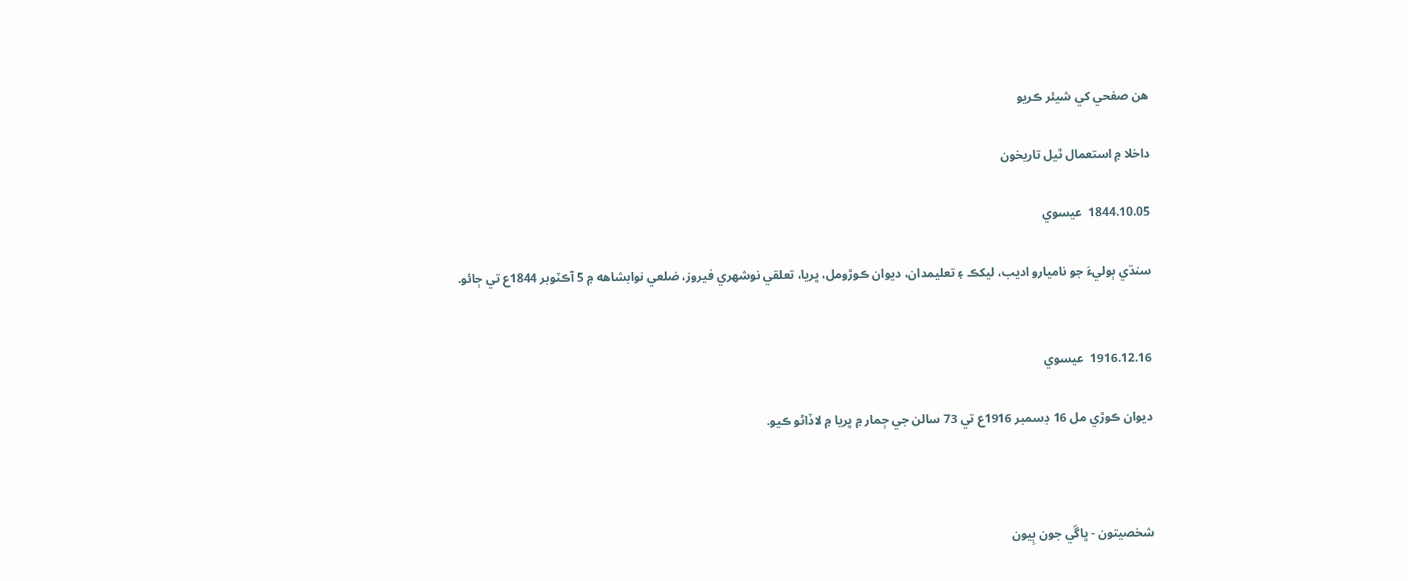هن صفحي کي شيئر ڪريو

داخلا ۾ استعمال ٿيل تاريخون

1844.10.05  عيسوي

سنڌي ٻوليءَ جو ناميارو اديب، ليکڪ ۽ تعليمدان، ديوان ڪوڙومل، ڀريا، تعلقي نوشهري فيروز، ضلعي نوابشاهه ۾ 5 آڪٽوبر 1844ع تي ڄائو.


1916.12.16  عيسوي

ديوان ڪوڙي مل 16 ڊسمبر 1916ع تي 73 سالن جي ڄمار ۾ ڀريا ۾ لاڏاڻو ڪيو.



شخصيتون - ڀاڱي جون ٻِيون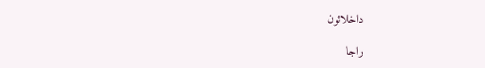داخلائون

راجا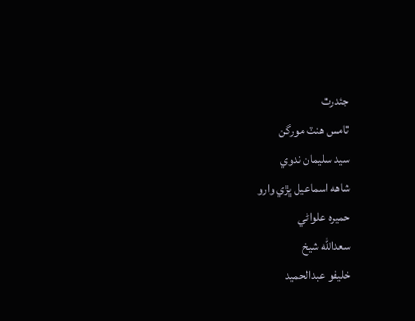جئدرٿ
ٿامس هنٽ مورگن
سيد سليمان ندوي
شاهه اسماعيل ڀڙي وارو
حميره علواڻي
سعدالله شيخ
خليفو عبدالحميد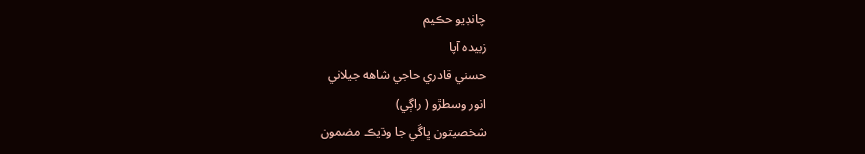چانڊيو حڪيم
زبيده آپا
حسني قادري حاجي شاهه جيلاني
انور وسطڙو ( راڳي)
شخصيتون ڀاڱي جا وڌيڪ مضمون